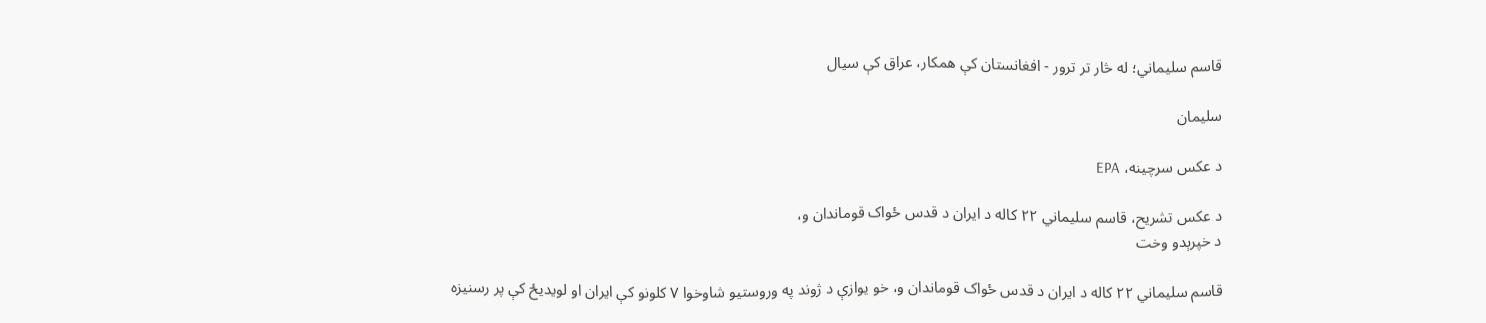قاسم سلیماني؛ له څار تر ترور - افغانستان کې همکار، عراق کې سیال

سلیمان

د عکس سرچینه، EPA

د عکس تشریح، قاسم سلیماني ۲۲ کاله د ایران د قدس ځواک قوماندان و،
د خپرېدو وخت

قاسم سلیماني ۲۲ کاله د ایران د قدس ځواک قوماندان و، خو یوازې د ژوند په وروستیو شاوخوا ۷ کلونو کې ایران او لویدیځ کې پر رسنیزه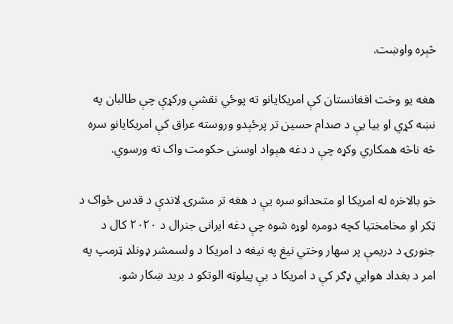څېره واوښت.

هغه یو وخت افغانستان کې امریکایانو ته پوځي نقشې ورکړې چې طالبان په نښه کړي او بیا یې د صدام حسین تر پرځېدو وروسته عراق کې امریکایانو سره څه ناڅه همکاري وکړه چې د دغه هېواد اوسنی حکومت واک ته ورسوي.

خو بالاخره له امریکا او متحدانو سره یې د هغه تر مشرۍ لاندې د قدس ځواک د ټکر او مخامختیا کچه دومره لوړه شوه چې دغه ایرانی جنرال د ۲۰۲۰ کال د جنورۍ د دریمې پر سهار وختي نیغ په نیغه د امریکا د ولسمشر ډونلډ ټرمپ په امر د بغداد هوايي ډګر کې د امریکا د بې پیلوټه الوتکو د برید ښکار شو.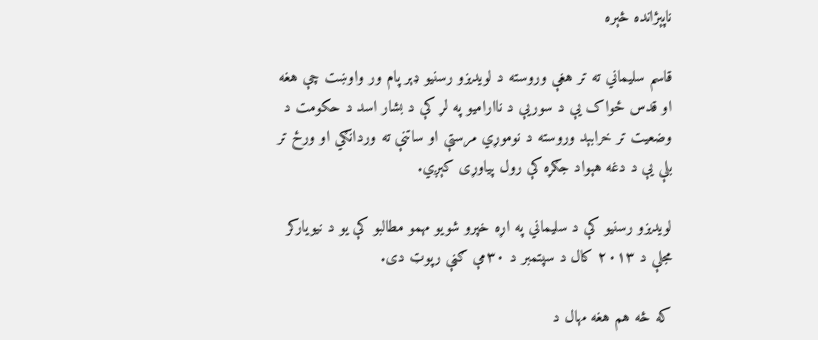ناپېژانده څېره

قاسم سلیماني ته تر هغې وروسته د لویدیزو رسنیو ډېر پام ور واوښت چې هغه او قدس ځواک یې د سوریې د ناارامیو په لړ کې د بشار اسد د حکومت د وضعیت تر خرابېد وروسته د نوموړي مرستې او ساتنې ته وردانګي او ورځ تر بلې یې د دغه هېواد جګړه کې رول پیاوړی کېږي.

لویدیزو رسنیو کې د سلیماني په اړه خپرو شویو مهمو مطالبو کې یو د نیویارکر مجلې د ۲۰۱۳ کال د سپتمبر د ۳۰مې ګڼې رپوټ دی.

که څه هم هغه مهال د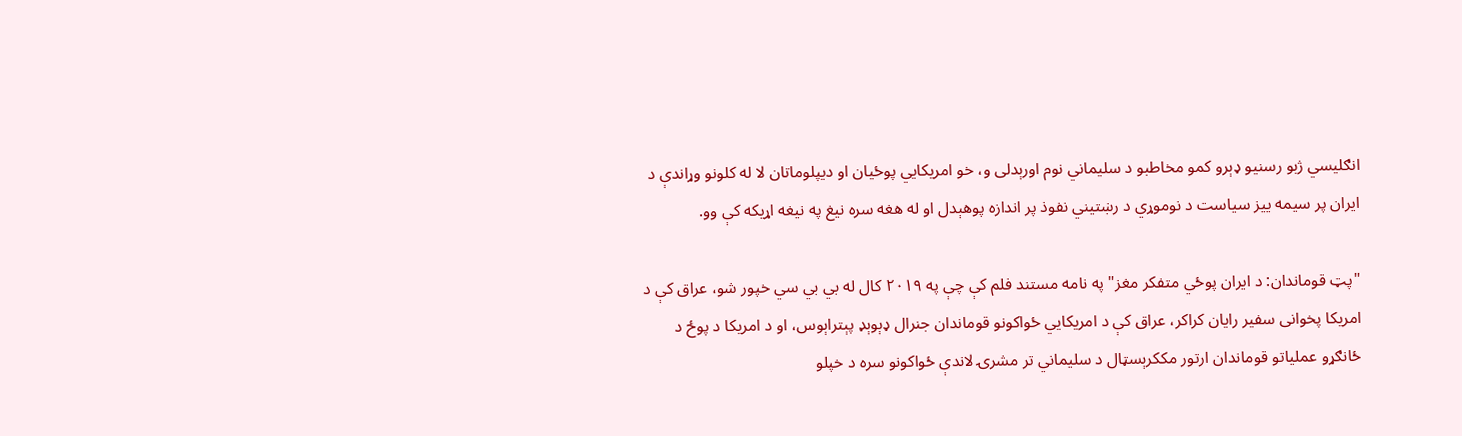انګلیسي ژبو رسنیو ډېرو کمو مخاطبو د سلیماني نوم اورېدلی و، خو امریکايي پوځیان او دیپلوماتان لا له کلونو وړاندې د ایران پر سیمه ییز سیاست د نوموړي د رښتیني نفوذ پر اندازه پوهېدل او له هغه سره نیغ په نیغه اړیکه کې وو.

"پټ قوماندان: د ایران پوځي متفکر مغز" په نامه مستند فلم کې چې په ۲۰۱۹ کال له بي بي سي خپور شو، عراق کې د امریکا پخوانی سفیر رایان کراکر، عراق کې د امریکايي ځواکونو قوماندان جنرال ډېوېډ پېتراېوس، او د امریکا د پوځ د ځانګړو عملیاتو قوماندان ارتور مککرېسټال د سلیماني تر مشرۍ لاندې ځواکونو سره د خپلو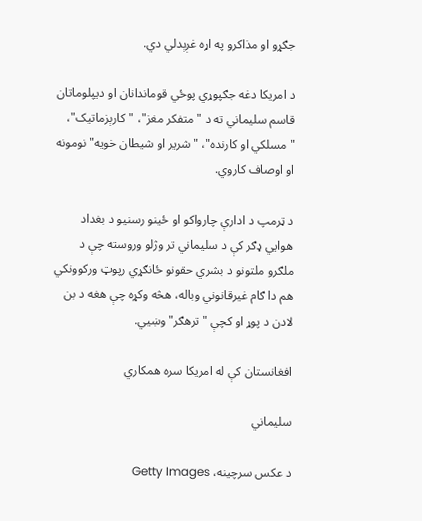جګړو او مذاکرو په اړه غږېدلي دي.

د امریکا دغه جګپوړي پوځي قوماندانان او دیپلوماتان قاسم سلیماني ته د "متفکر مغز"، "کارېزماتیک"، "مسلکي او کارنده"، "شریر او شیطان خویه" نومونه او اوصاف کاروي.

د ټرمپ د ادارې چارواکو او ځینو رسنیو د بغداد هوايي ډګر کې د سلیماني تر وژلو وروسته چې د ملګرو ملتونو د بشري حقونو ځانګړي رپوټ ورکوونکي هم دا ګام غیرقانوني وباله، هڅه وکړه چې هغه د بن لادن د پوړ او کچې "ترهګر" وښيي.

افغانستان کې له امریکا سره همکاري

سلیماني

د عکس سرچینه، Getty Images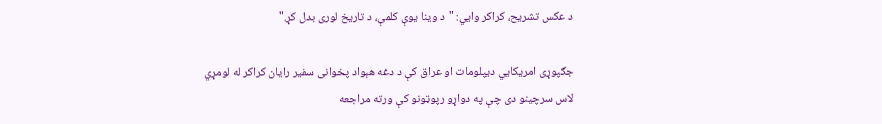د عکس تشریح، کراکر وايي: "د وینا یوې کلمې، د تاریخ لوری بدل کړ."

جګپوړی امریکايي ديپلومات او عراق کې د دغه هېواد پخوانی سفیر رایان کراکر له لومړي لاس سرچینو دی چې په دواړو رپوټونو کې ورته مراجعه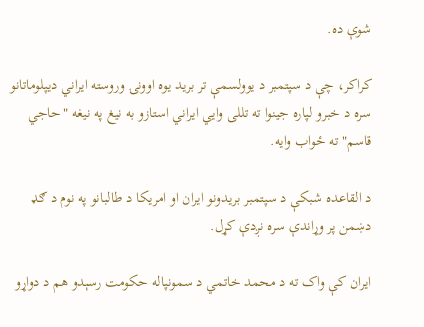شوې ده.

کراکر، چې د سپتمبر د یوولسمې تر برید یوه اوونۍ وروسته ایراني ديپلوماتانو سره د خبرو لپاره جینوا ته تللی وايي ایراني استازو به نیغ په نیغه "حاجي قاسم" ته ځواب وایه.

د القاعده شبکې د سپتمبر بریدونو ایران او امریکا د طالبانو په نوم د ګډ دښمن پر وړاندې سره نږدې کړل.

ایران کې واک ته د محمد خاتمي د سمونپاله حکومت رسېدو هم د دواړو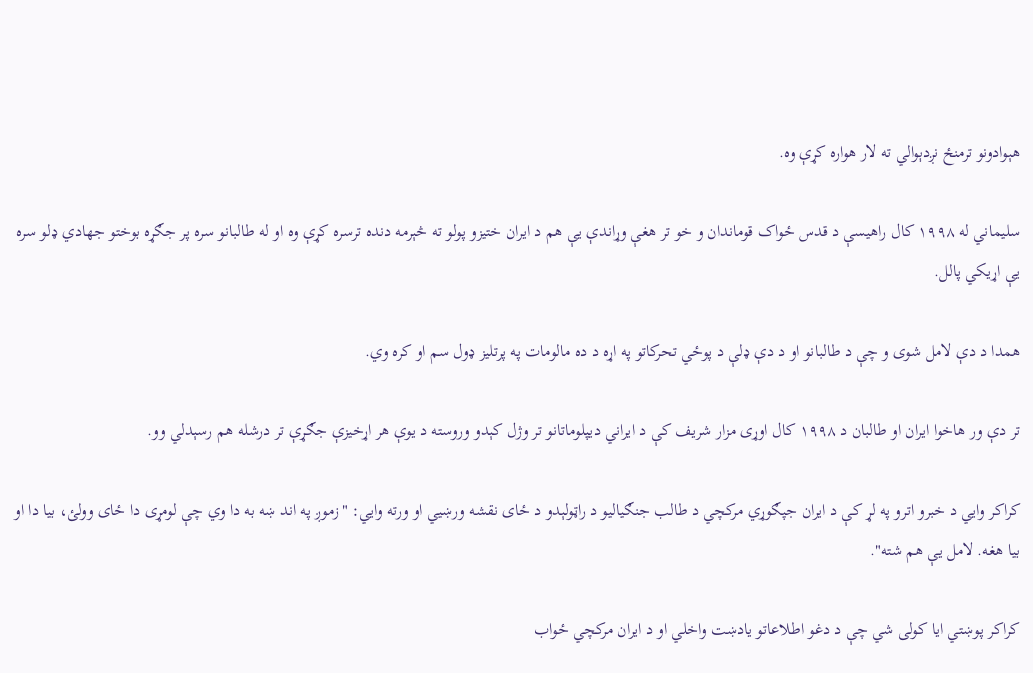هېوادونو ترمنځ نږدېوالي ته لار هواره کړې وه.

سلیماني له ۱۹۹۸ کال راهیسې د قدس ځواک قوماندان و خو تر هغې وړاندې یې هم د ایران ختیزو پولو ته څېرمه دنده ترسره کړې وه او له طالبانو سره پر جګړه بوختو جهادي ډلو سره یې اړیکي پالل.

همدا د دې لامل شوی و چې د طالبانو او د دې ډلې د پوځي تحرکاتو په اړه د ده مالومات په پرتلیز ډول سم او کره وي.

تر دې ور هاخوا ایران او طالبان د ۱۹۹۸ کال اوړی مزار شریف کې د ایراني ديپلوماتانو تر وژل کېدو وروسته د یوې هر اړخیزې جګړې تر درشله هم رسېدلي وو.

کراکر وايي د خبرو اترو په لړ کې د ایران جپګوړي مرکچي د طالب جنګیالیو د راټولېدو د ځای نقشه ورښيي او ورته وايي: "زموږ په اند ښه به دا وي چې لومړی دا ځای وولئ، بیا دا او بیا هغه. لامل یې هم شته".

کراکر پوښتي ایا کولی شي چې د دغو اطلاعاتو یادښت واخلي او د ایران مرکچي ځواب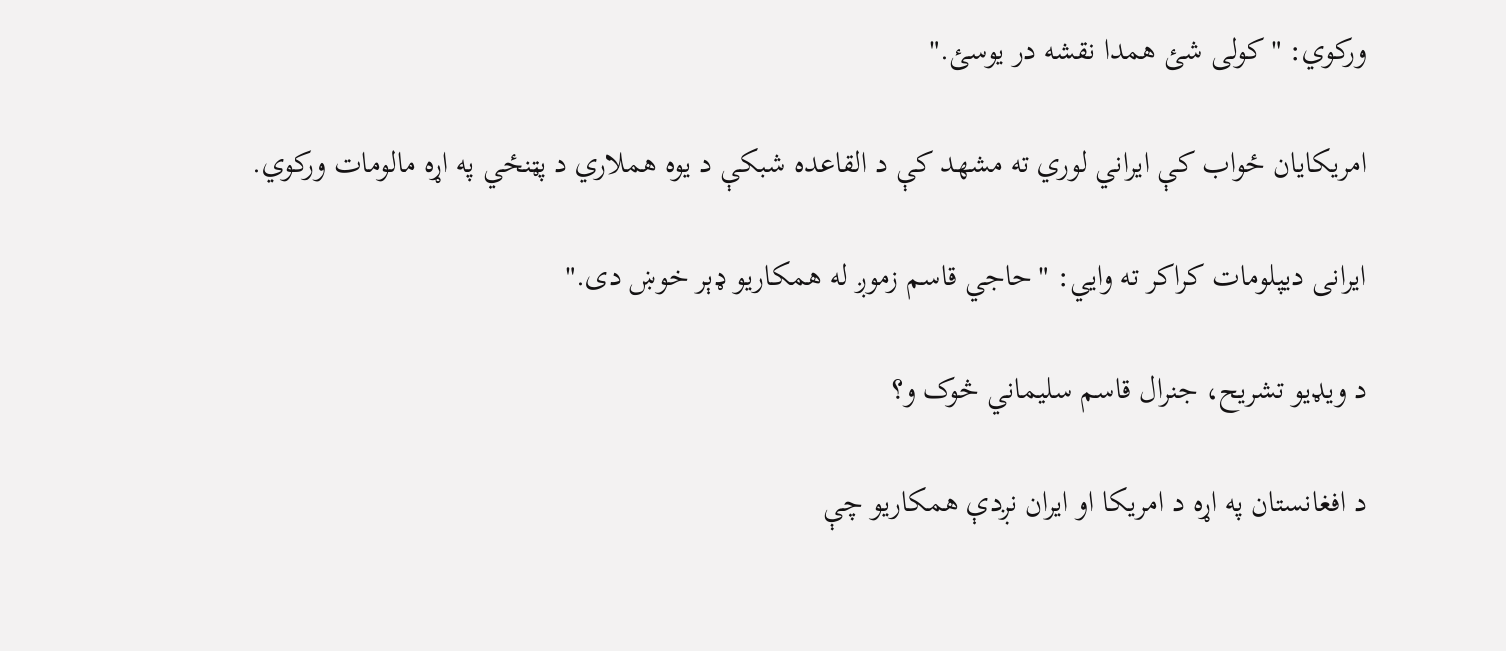ورکوي: "کولی شئ همدا نقشه در یوسئ."

امریکایان ځواب کې ایراني لوري ته مشهد کې د القاعده شبکې د یوه هملاري د پټنځي په اړه مالومات ورکوي.

ایرانی دیپلومات کراکر ته وايي: "حاجي قاسم زموږ له همکاریو ډېر خوښ دی."

د ویډیو تشریح، جنرال قاسم سلیماني څوک و؟

د افغانستان په اړه د امریکا او ایران نږدې همکاریو چې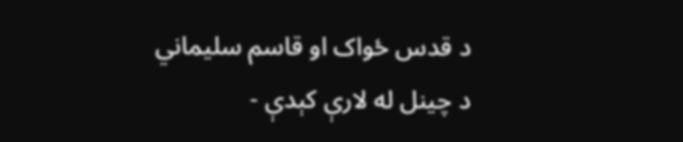د قدس ځواک او قاسم سلیماني د چینل له لارې کېدې -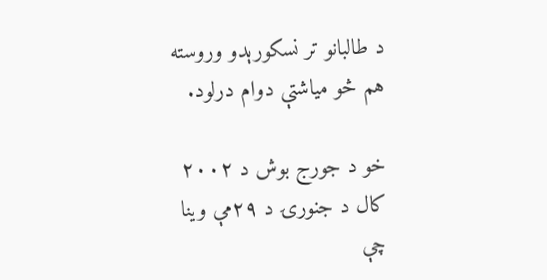د طالبانو تر نسکورېدو وروسته هم څو میاشتې دوام درلود.

خو د جورج بوش د ۲۰۰۲ کال د جنورۍ د ۲۹مې وینا چې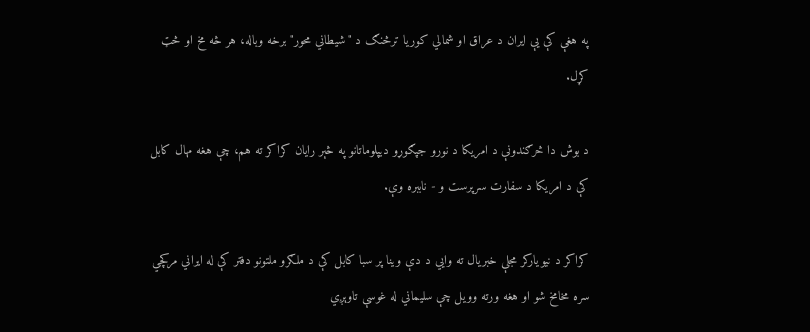په هغې کې یې ایران د عراق او شمالي کوریا ترڅنګ د "شیطاني محور" برخه وباله، هر څه مخ او څټ کړل.

د بوش دا څرګندونې د امریکا د نورو جپګوړو دیپلوماتانو په څېر رایان کراکر ته هم، چې هغه مهال کابل کې د امریکا د سفارت سرپرست و - ناببره وې.

کراکر د نیویارکر مجلې خبریال ته وايي د دې وینا پر سبا کابل کې د ملګرو ملتونو دفتر کې له ایراني مرکچي سره مخامخ شو او هغه ورته وویل چې سلیماني له غوسې تاوېږي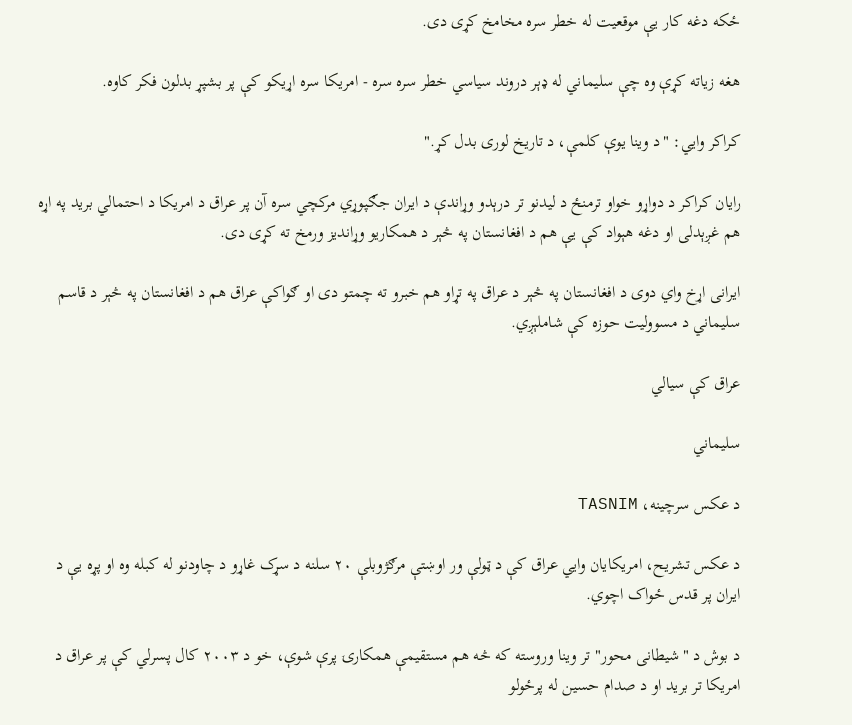ځکه دغه کار یې موقعیت له خطر سره مخامخ کړی دی.

هغه زیاته کړې وه چې سلیماني له ډېر دروند سیاسي خطر سره سره - امریکا سره اړیکو کې پر بشپړ بدلون فکر کاوه.

کراکر وايي: "د وینا یوې کلمې، د تاریخ لوری بدل کړ."

رایان کراکر د دواړو خواو ترمنځ د لیدنو تر درېدو وړاندې د ایران جګپوړي مرکچي سره آن پر عراق د امریکا د احتمالي برید په اړه هم غږېدلی او دغه هېواد کې یې هم د افغانستان په څېر د همکاریو وړاندیز ورمخ ته کړی دی.

ایرانی اړخ واي دوی د افغانستان په څېر د عراق په تړاو هم خبرو ته چمتو دی او ګواکې عراق هم د افغانستان په څېر د قاسم سلیماني د مسوولیت حوزه کې شاملېږي.

عراق کې سیالي

سلیماني

د عکس سرچینه، TASNIM

د عکس تشریح، امریکایان وايي عراق کې د ټولې ور اوښتې مرګژوبلې ۲۰ سلنه د سړک غاړو د چاودنو له کبله وه او پړه یې د ایران پر قدس ځواک اچوي.

د بوش د "شیطانی محور" تر وینا وروسته که څه هم مستقیمې همکارۍ پرې شوې، خو د ۲۰۰۳ کال پسرلي کې پر عراق د امریکا تر برید او د صدام حسین له پرځولو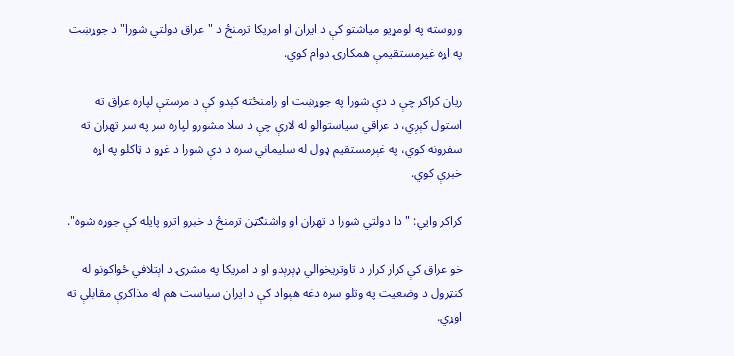وروسته په لومړیو میاشتو کې د ایران او امریکا ترمنځ د "عراق دولتي شورا" د جوړښت په اړه غیرمستقیمې همکارۍ دوام کوي.

ریان کراکر چې د دې شورا په جوړښت او رامنځته کېدو کې د مرستې لپاره عراق ته استول کېږي، د عراقي سیاستوالو له لارې چې د سلا مشورو لپاره سر په سر تهران ته سفرونه کوي، په غېرمستقیم ډول له سلیماني سره د دې شورا د غړو د ټاکلو په اړه خبرې کوي.

کراکر وايي: "دا دولتي شورا د تهران او واشنګټن ترمنځ د خبرو اترو پایله کې جوړه شوه".

خو عراق کې کرار کرار د تاوتریخوالي ډېرېدو او د امریکا په مشرۍ د اېتلافي ځواکونو له کنټرول د وضعیت په وتلو سره دغه هېواد کې د ایران سیاست هم له مذاکرې مقابلې ته اوړي.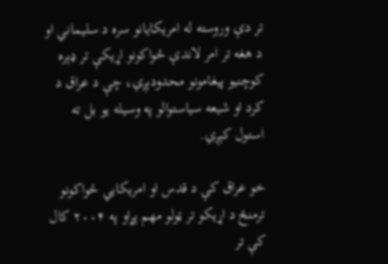تر دې وروسته له امریکایانو سره د سلیماني او د هغه تر امر لاندې ځواکونو اړیکې تر ډېره کوچنیو پیغامونو محدودېږي، چې د عراق د کرد او شیعه سیاستوالو په وسیله یو بل ته استول کېږي.

خو عراق کې د قدس او امریکايي ځواکونو ترمنځ د اړیکو تر ټولو مهم پړاو په ۲۰۰۴ کال کې تر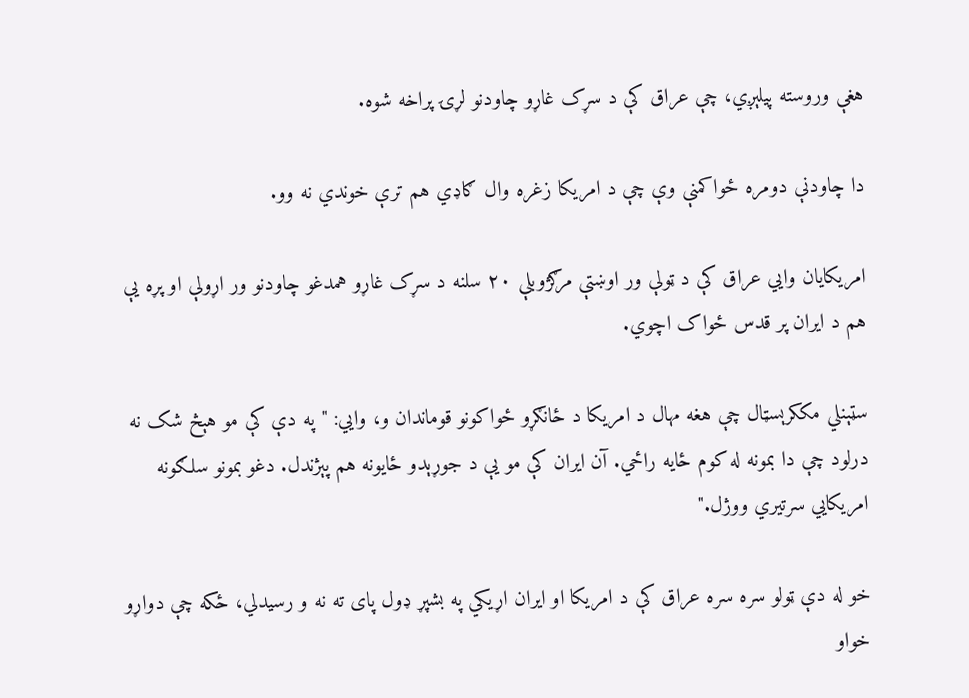هغې وروسته پیلېږي، چې عراق کې د سړک غاړو چاودنو لړۍ پراخه شوه.

دا چاودنې دومره ځواکمنې وې چې د امریکا زغره وال ګاډي هم ترې خوندي نه وو.

امریکایان وايي عراق کې د ټولې ور اوښتې مرګژوبلې ۲۰ سلنه د سړک غاړو همدغو چاودنو ور اړولې او پړه یې هم د ایران پر قدس ځواک اچوي.

سټېنلي مککرېسټال چې هغه مهال د امریکا د ځانګړو ځواکونو قوماندان و، وايي: "په دې کې مو هېڅ شک نه درلود چې دا بمونه له کوم ځایه راځي. آن ایران کې مو یې د جوړېدو ځایونه هم پېژندل. دغو بمونو سلګونه امریکايي سرتیري ووژل."

خو له دې ټولو سره سره عراق کې د امریکا او ایران اړیکي په بشپړ ډول پای ته نه و رسیدلي، ځکه چې دواړو خواو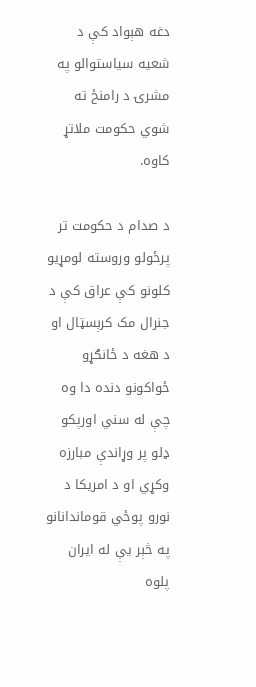دغه هېواد کې د شعیه سیاستوالو په مشرۍ د رامنځ ته شوي حکومت ملاتړ کاوه.

د صدام د حکومت تر پرځولو وروسته لومړیو کلونو کې عراق کې د جنرال مک کرېسټال او د هغه د ځانګړو ځواکونو دنده دا وه چې له سني اورپکو ډلو پر وړاندې مبارزه وکړي او د امریکا د نورو پوځي قوماندانانو په څېر یې له ایران پلوه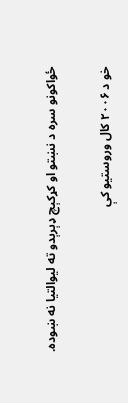ځواکونو سره د نښتو او کړکېچ ډېرېدو ته لیوالتیا نه ښوده.

خو د ۲۰۰۶ کال وروستیو کې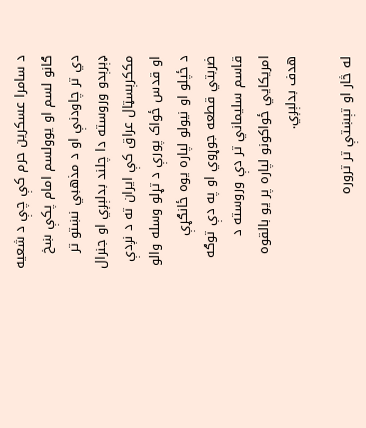د سامرا عسکرین حرم کې چې د شعیه ګانو لسم او یوولسم امام پکې ښخ دي تر چاودنې او د مذهبي نښتو تر ډېرېدو وروسته دا چلند بدلېږي او جنرال مککرېسټال عراق کې ایران ته د نږدې او قدس ځواک پورې د تړلو وسله والو د ځپلو او نیولو لپاره یوه ځانګړې ضربتي قطعه جوړوي او په دې توګه قاسم سلیماني تر دې وروسته د امریکايي ځواکونو لپاره پر یو بالقوه هدف بدلېږي.

له څار او تېښتې تر تروره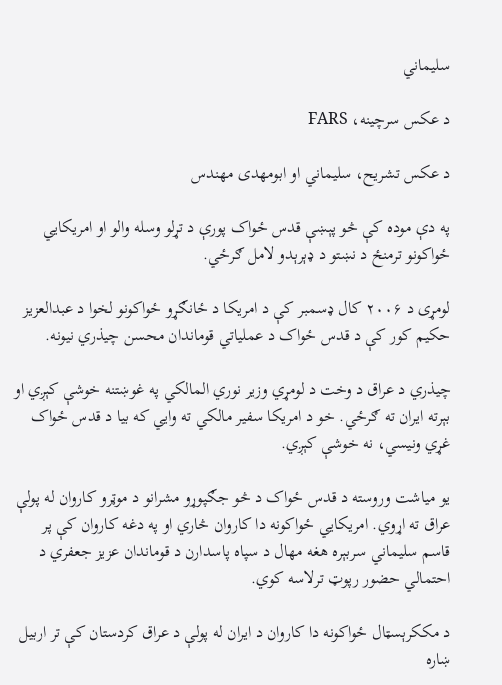سلیماني

د عکس سرچینه، FARS

د عکس تشریح، سلیماني او ابومهدی مهندس

په دې موده کې څو پېښې قدس ځواک پورې د تړلو وسله والو او امریکايي ځواکونو ترمنځ د نښتو د ډېرېدو لامل ګرځي.

لومړی د ۲۰۰۶ کال ډسمبر کې د امریکا د ځانګړو ځواکونو لخوا د عبدالعزیز حکیم کور کې د قدس ځواک د عملیاتي قوماندان محسن چیذري نیونه.

چیذري د عراق د وخت د لومړي وزیر نوري المالکي په غوښتنه خوشې کېږي او بېرته ایران ته ګرځي. خو د امریکا سفیر مالکي ته وايي که بیا د قدس ځواک غړي ونیسي، نه خوشې کېږي.

یو میاشت وروسته د قدس ځواک د څو جګپوړو مشرانو د موټرو کاروان له پولې عراق ته اړوي. امریکايي ځواکونه دا کاروان څاري او په دغه کاروان کې پر قاسم سلیماني سربېره هغه مهال د سپاه پاسدارن د قوماندان عزیز جعفري د احتمالي حضور رپوټ ترلاسه کوي.

د مککرېسټال ځواکونه دا کاروان د ایران له پولې د عراق کردستان کې تر اربیل ښاره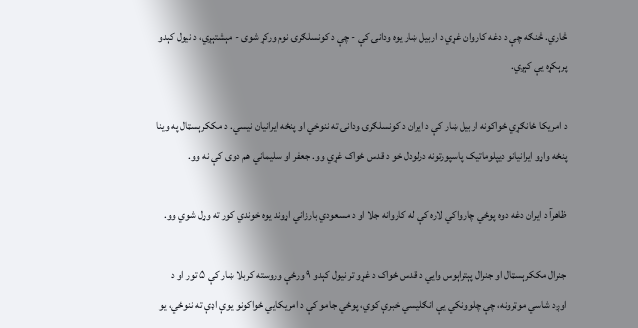څاري. څنګه چې د دغه کاروان غړي د اربیل ښار یوه ودانۍ کې - چې د کونسلګرۍ نوم ورکړ شوی - مېشتېږي، د نیول کېدو پرېکړه یې کېږي.

د امریکا ځانګړي ځواکونه اربیل ښار کې د ایران د کونسلګرۍ ودانۍ ته ننوخي او پنځه ایرانیان نیسي. د مککرېسټال په وینا پنځه واړو ایرانیانو دیپلوماتیک پاسپورتونه درلودل خو د قدس ځواک غړي وو. جعفر او سلیماني هم دوی کې نه وو.

ظاهرآ د ایران دغه دوه پوځي چارواکي لاره کې له کاروانه جلا او د مسعودي بارزاني اړوند یوه خوندي کور ته وړل شوي وو.

جنرال مککرېسټال او جنرال پېتراېوس وايي د قدس ځواک د غړو تر نیول کېدو ۹ ورځې وروسته کربلا ښار کې ۵ تور او د اوږد شاسي موټرونه، چې چلوونکي یې انګلیسي خبرې کوي، پوځي جامو کې د امریکايي ځواکونو یوې اډې ته ننوځي، یو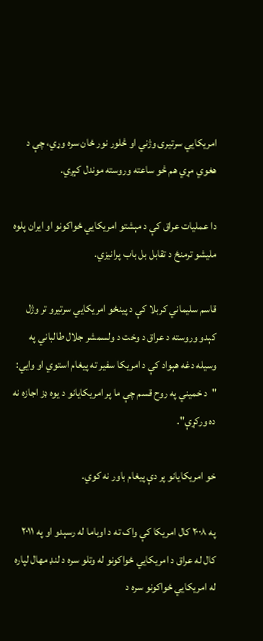امریکايي سرتیری وژني او څلور نور ځان سره وړي، چې د هغوي مړي هم څو ساعته وروسته موندل کېږي.

دا عملیات عراق کې د مېشتو امریکايي ځواکونو او ایران پلوه ملیشو ترمنځ د تقابل بل باب پرانیزي.

قاسم سلیماني کربلا کې د پینځو امریکايي سرتیرو تر وژل کېدو وروسته د عراق د وخت د ولسمشر جلال طالباني په وسیله دغه هېواد کې د امریکا سفیر ته پیغام استوي او وايي: "د خمیني په روح قسم چې ما پر امریکايانو د یوه ډز اجازه نه ده ورکړې".

خو امریکایانو پر دې پیغام باور نه کوي.

په ۲۰۰۸ کال امریکا کې واک ته د اوباما له رسېدو او په ۲۰۱۱ کال له عراق د امریکايي ځواکونو له وتلو سره د لنډ مهال لپاره له امریکايي ځواکونو سره د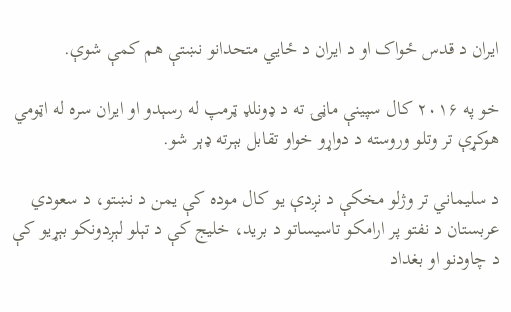ایران د قدس ځواک او د ایران د ځايي متحدانو نښتې هم کمې شوې.

خو په ۲۰۱۶ کال سپینې ماڼۍ ته د ډونلډ ټرمپ له رسېدو او ایران سره له اټومي هوکړې تر وتلو وروسته د دواړو خواو تقابل بېرته ډېر شو.

د سلیماني تر وژلو مخکې د نږدې یو کال موده کې یمن د نښتو، د سعودي عربستان د نفتو پر ارامکو تاسیساتو د برید، خلیج کې د تېلو لېږدونکو بېړیو کې د چاودنو او بغداد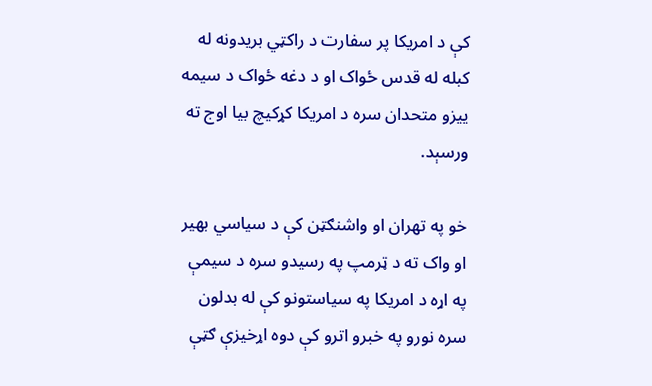کې د امریکا پر سفارت د راکټي بریدونه له کبله له قدس ځواک او د دغه ځواک د سیمه ییزو متحدان سره د امریکا کړکیچ بیا اوج ته ورسېد.

خو په تهران او واشنګټن کې د سیاسي بهیر او واک ته د ټرمپ په رسیدو سره د سیمې په اړه د امریکا په سیاستونو کې له بدلون سره نورو په خبرو اترو کې دوه اړخیزې ګټې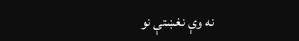نه وې نغښتې نو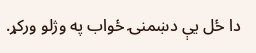دا ځل یې دښمنۍ ځواب په وژلو ورکړ.